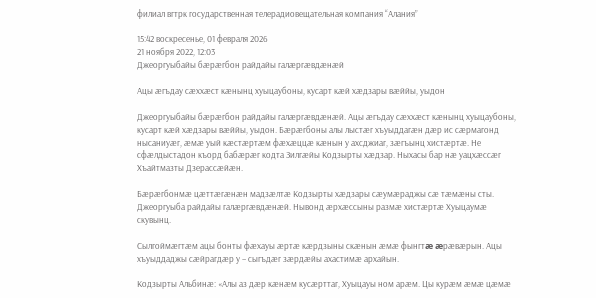филиал вгтрк государственная телерадиовещательная компания “Алания”

15:42 воскресенье, 01 февраля 2026
21 ноября 2022, 12:03
Джеоргуыбайы бæрæгбон райдайы галæргæвдæнæй

Ацы æгъдау сæххæст кæнынц хуыцаубоны, кусарт кæй хæдзары вæййы, уыдон

Джеоргуыбайы бæрæгбон райдайы галæргæвдæнæй. Ацы æгъдау сæххæст кæнынц хуыцаубоны, кусарт кæй хæдзары вæййы, уыдон. Бæрæгбоны алы лыстæг хъуыддагæн дæр ис сæрмагонд нысаниуæг, æмæ уый кæстæртæм фæхæццæ кæнын у ахсджиаг, зæгъынц хистæртæ. Не сфæлдыстадон къорд бабæрæг кодта Зилгæйы Кодзырты хæдзар. Ныхасы бар нæ уацхæссæг Хъайтмазты Дзерассæйæн.

Бæрæгбонмæ цæттæгæнæн мадзæлтæ Кодзырты хæдзары сæумæраджы сæ тæмæны сты. Джеоргуыба райдайы галæргæвдæнæй. Нывонд æрхæссыны размæ хистæртæ Хуыцаумæ скувынц.

Сылгоймæгтæм ацы бонты фæхауы æртæ кæрдзыны скæнын æмæ фынгтæ æрæвæрын. Ацы хъуыддаджы сæйрагдæр у – сыгъдæг зæрдæйы ахастимæ архайын.

Кодзырты Альбинæ: «Алы аз дæр кæнæм кусæрттаг, Хуыцауы ном арæм. Цы курæм æмæ цæмæ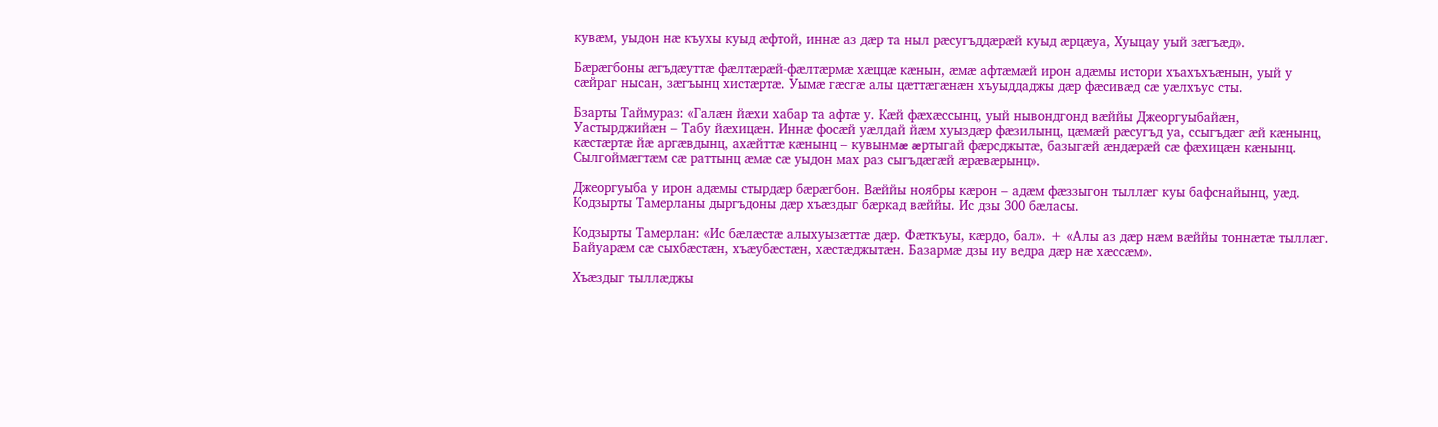кувæм, уыдон нæ къухы куыд æфтой, иннæ аз дæр та ныл рæсугъддæрæй куыд æрцæуа, Хуыцау уый зæгъæд».

Бæрæгбоны æгъдæуттæ фæлтæрæй-фæлтæрмæ хæццæ кæнын, æмæ афтæмæй ирон адæмы истори хъахъхъæнын, уый у сæйраг нысан, зæгъынц хистæртæ. Уымæ гæсгæ алы цæттæгæнæн хъуыддаджы дæр фæсивæд сæ уæлхъус сты.

Бзарты Таймураз: «Галæн йæхи хабар та афтæ у. Кæй фæхæссынц, уый нывондгонд вæййы Джеоргуыбайæн, Уастырджийæн – Табу йæхицæн. Иннæ фосæй уæлдай йæм хуыздæр фæзилынц, цæмæй рæсугъд уа, ссыгъдæг æй кæнынц, кæстæртæ йæ аргæвдынц, ахæйттæ кæнынц – кувынмæ æртыгай фæрсджытæ, базыгæй æндæрæй сæ фæхицæн кæнынц. Сылгоймæгтæм сæ раттынц æмæ сæ уыдон мах раз сыгъдæгæй æрæвæрынц».

Джеоргуыба у ирон адæмы стырдæр бæрæгбон. Вæййы ноябры кæрон – адæм фæззыгон тыллæг куы бафснайынц, уæд. Кодзырты Тамерланы дыргъдоны дæр хъæздыг бæркад вæййы. Ис дзы 300 бæласы.

Кодзырты Тамерлан: «Ис бæлæстæ алыхуызæттæ дæр. Фæткъуы, кæрдо, бал». + «Алы аз дæр нæм вæййы тоннæтæ тыллæг. Байуарæм сæ сыхбæстæн, хъæубæстæн, хæстæджытæн. Базармæ дзы иу ведра дæр нæ хæссæм».

Хъæздыг тыллæджы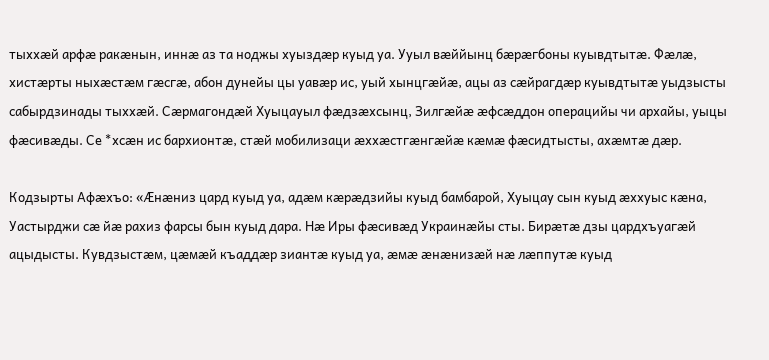тыххæй арфæ ракæнын, иннæ аз та ноджы хуыздæр куыд уа. Ууыл вæййынц бæрæгбоны куывдтытæ. Фæлæ, хистæрты ныхæстæм гæсгæ, абон дунейы цы уавæр ис, уый хынцгæйæ, ацы аз сæйрагдæр куывдтытæ уыдзысты сабырдзинады тыххæй. Сæрмагондæй Хуыцауыл фæдзæхсынц, Зилгæйæ æфсæддон операцийы чи архайы, уыцы фæсивæды. Се *хсæн ис бархионтæ, стæй мобилизаци æххæстгæнгæйæ кæмæ фæсидтысты, ахæмтæ дæр.

Кодзырты Афæхъо: «Æнæниз цард куыд уа, адæм кæрæдзийы куыд бамбарой, Хуыцау сын куыд æххуыс кæна, Уастырджи сæ йæ рахиз фарсы бын куыд дара. Нæ Иры фæсивæд Украинæйы сты. Бирæтæ дзы цардхъуагæй ацыдысты. Кувдзыстæм, цæмæй къаддæр зиантæ куыд уа, æмæ æнæнизæй нæ лæппутæ куыд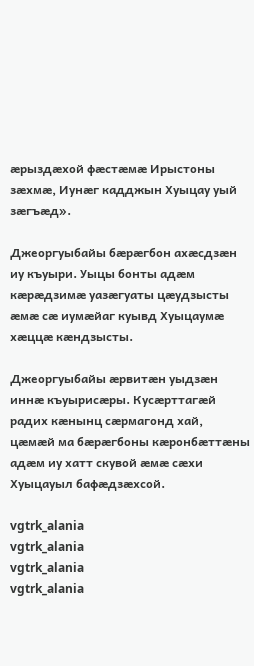æрыздæхой фæстæмæ Ирыстоны зæхмæ, Иунæг кадджын Хуыцау уый зæгъæд».

Джеоргуыбайы бæрæгбон ахæсдзæн иу къуыри. Уыцы бонты адæм кæрæдзимæ уазæгуаты цæудзысты æмæ сæ иумæйаг куывд Хуыцаумæ хæццæ кæндзысты.

Джеоргуыбайы æрвитæн уыдзæн иннæ къуырисæры. Кусæрттагæй радих кæнынц сæрмагонд хай, цæмæй ма бæрæгбоны кæронбæттæны адæм иу хатт скувой æмæ сæхи Хуыцауыл бафæдзæхсой.

vgtrk_alania
vgtrk_alania
vgtrk_alania
vgtrk_alania